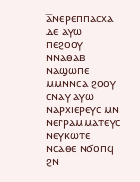ⲁ̅ⲛⲉⲣⲉⲡⲡⲁⲥⲭⲁ ⲇⲉ ⲁⲩⲱ ⲡⲉϩⲟⲟⲩ ⲛⲛⲁⲑⲁⲃ ⲛⲁϣⲱⲡⲉ ⲙⲙⲛⲛⲥⲁ ϩⲟⲟⲩ ⲥⲛⲁⲩ ⲁⲩⲱ ⲛⲁⲣⲭⲓⲉⲣⲉⲩⲥ ⲙⲛ ⲛⲉⲅⲣⲁⲙⲙⲁⲧⲉⲩⲥ ⲛⲉⲩⲕⲱⲧⲉ ⲛⲥⲁⲑⲉ ⲛϭⲟⲡϥ ϩⲛ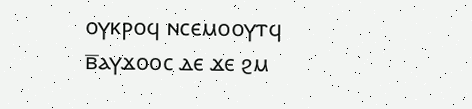ⲟⲩⲕⲣⲟϥ ⲛⲥⲉⲙⲟⲟⲩⲧϥ
ⲃ̅ⲁⲩϫⲟⲟⲥ ⲇⲉ ϫⲉ ϩⲙ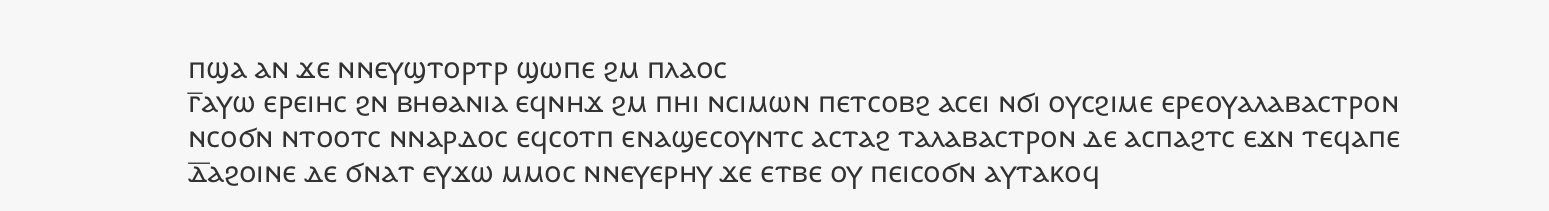ⲡϣⲁ ⲁⲛ ϫⲉ ⲛⲛⲉⲩϣⲧⲟⲣⲧⲣ ϣⲱⲡⲉ ϩⲙ ⲡⲗⲁⲟⲥ
ⲅ̅ⲁⲩⲱ ⲉⲣⲉⲓⲏⲥ ϩⲛ ⲃⲏⲑⲁⲛⲓⲁ ⲉϥⲛⲏϫ ϩⲙ ⲡⲏⲓ ⲛⲥⲓⲙⲱⲛ ⲡⲉⲧⲥⲟⲃϩ ⲁⲥⲉⲓ ⲛϭⲓ ⲟⲩⲥϩⲓⲙⲉ ⲉⲣⲉⲟⲩⲁⲗⲁⲃⲁⲥⲧⲣⲟⲛ ⲛⲥⲟϭⲛ ⲛⲧⲟⲟⲧⲥ ⲛⲛⲁⲣⲇⲟⲥ ⲉϥⲥⲟⲧⲡ ⲉⲛⲁϣⲉⲥⲟⲩⲛⲧⲥ ⲁⲥⲧⲁϩ ⲧⲁⲗⲁⲃⲁⲥⲧⲣⲟⲛ ⲇⲉ ⲁⲥⲡⲁϩⲧⲥ ⲉϫⲛ ⲧⲉϥⲁⲡⲉ
ⲇ̅ⲁϩⲟⲓⲛⲉ ⲇⲉ ϭⲛⲁⲧ ⲉⲩϫⲱ ⲙⲙⲟⲥ ⲛⲛⲉⲩⲉⲣⲏⲩ ϫⲉ ⲉⲧⲃⲉ ⲟⲩ ⲡⲉⲓⲥⲟϭⲛ ⲁⲩⲧⲁⲕⲟϥ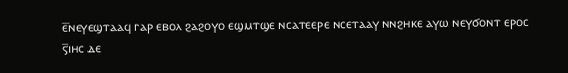ⲉ̅ⲛⲉⲩⲉϣⲧⲁⲁϥ ⲅⲁⲣ ⲉⲃⲟⲗ ϩⲁϩⲟⲩⲟ ⲉϣⲙⲧϣⲉ ⲛⲥⲁⲧⲉⲉⲣⲉ ⲛⲥⲉⲧⲁⲁⲩ ⲛⲛϩⲏⲕⲉ ⲁⲩⲱ ⲛⲉⲩϭⲟⲛⲧ ⲉⲣⲟⲥ
ⲋ̅ⲓⲏⲥ ⲇⲉ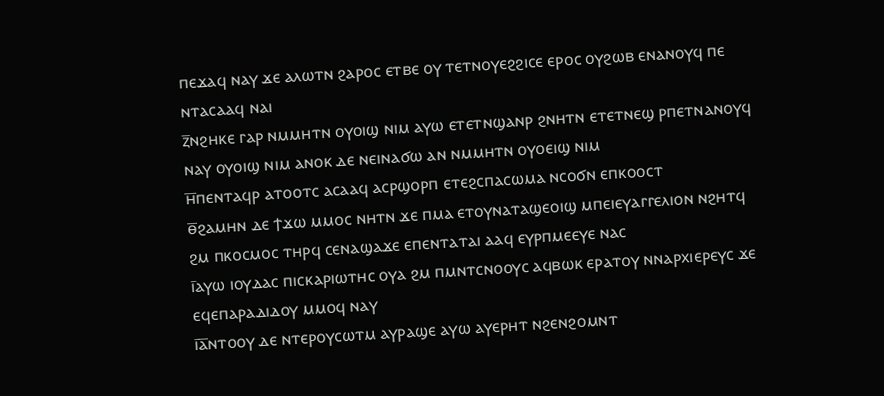ⲡⲉϫⲁϥ ⲛⲁⲩ ϫⲉ ⲁⲗⲱⲧⲛ ϩⲁⲣⲟⲥ ⲉⲧⲃⲉ ⲟⲩ ⲧⲉⲧⲛⲟⲩⲉϩϩⲓⲥⲉ ⲉⲣⲟⲥ ⲟⲩϩⲱⲃ ⲉⲛⲁⲛⲟⲩϥ ⲡⲉ ⲛⲧⲁⲥⲁⲁϥ ⲛⲁⲓ
ⲍ̅ⲛϩⲏⲕⲉ ⲅⲁⲣ ⲛⲙⲙⲏⲧⲛ ⲟⲩⲟⲓϣ ⲛⲓⲙ ⲁⲩⲱ ⲉⲧⲉⲧⲛϣⲁⲛⲣ ϩⲛⲏⲧⲛ ⲉⲧⲉⲧⲛⲉϣ ⲣⲡⲉⲧⲛⲁⲛⲟⲩϥ ⲛⲁⲩ ⲟⲩⲟⲓϣ ⲛⲓⲙ ⲁⲛⲟⲕ ⲇⲉ ⲛⲉⲓⲛⲁϭⲱ ⲁⲛ ⲛⲙⲙⲏⲧⲛ ⲟⲩⲟⲉⲓϣ ⲛⲓⲙ
ⲏ̅ⲡⲉⲛⲧⲁϥⲣ ⲁⲧⲟⲟⲧⲥ ⲁⲥⲁⲁϥ ⲁⲥⲣϣⲟⲣⲡ ⲉⲧⲉϩⲥⲡⲁⲥⲱⲙⲁ ⲛⲥⲟϭⲛ ⲉⲡⲕⲟⲟⲥⲧ
ⲑ̅ϩⲁⲙⲏⲛ ⲇⲉ ϯϫⲱ ⲙⲙⲟⲥ ⲛⲏⲧⲛ ϫⲉ ⲡⲙⲁ ⲉⲧⲟⲩⲛⲁⲧⲁϣⲉⲟⲓϣ ⲙⲡⲉⲓⲉⲩⲁⲅⲅⲉⲗⲓⲟⲛ ⲛϩⲏⲧϥ ϩⲙ ⲡⲕⲟⲥⲙⲟⲥ ⲧⲏⲣϥ ⲥⲉⲛⲁϣⲁϫⲉ ⲉⲡⲉⲛⲧⲁⲧⲁⲓ ⲁⲁϥ ⲉⲩⲣⲡⲙⲉⲉⲩⲉ ⲛⲁⲥ
ⲓ̅ⲁⲩⲱ ⲓⲟⲩⲇⲁⲥ ⲡⲓⲥⲕⲁⲣⲓⲱⲧⲏⲥ ⲟⲩⲁ ϩⲙ ⲡⲙⲛⲧⲥⲛⲟⲟⲩⲥ ⲁϥⲃⲱⲕ ⲉⲣⲁⲧⲟⲩ ⲛⲛⲁⲣⲭⲓⲉⲣⲉⲩⲥ ϫⲉ ⲉϥⲉⲡⲁⲣⲁⲇⲓⲇⲟⲩ ⲙⲙⲟϥ ⲛⲁⲩ
ⲓ̅ⲁ̅ⲛⲧⲟⲟⲩ ⲇⲉ ⲛⲧⲉⲣⲟⲩⲥⲱⲧⲙ ⲁⲩⲣⲁϣⲉ ⲁⲩⲱ ⲁⲩⲉⲣⲏⲧ ⲛϩⲉⲛϩⲟⲙⲛⲧ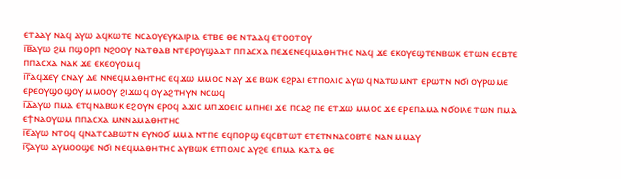ⲉⲧⲁⲁⲩ ⲛⲁϥ ⲁⲩⲱ ⲁϥⲕⲱⲧⲉ ⲛⲥⲁⲟⲩⲉⲩⲕⲁⲓⲣⲓⲁ ⲉⲧⲃⲉ ⲑⲉ ⲛⲧⲁⲁϥ ⲉⲧⲟⲟⲧⲟⲩ
ⲓ̅ⲃ̅ⲁⲩⲱ ϩⲙ ⲡϣⲟⲣⲡ ⲛϩⲟⲟⲩ ⲛⲁⲧⲑⲁⲃ ⲛⲧⲉⲣⲟⲩϣⲁⲁⲧ ⲡⲡⲁⲥⲭⲁ ⲡⲉϫⲉⲛⲉϥⲙⲁⲑⲏⲧⲏⲥ ⲛⲁϥ ϫⲉ ⲉⲕⲟⲩⲉϣⲧⲉⲛⲃⲱⲕ ⲉⲧⲱⲛ ⲉⲥⲃⲧⲉ ⲡⲡⲁⲥⲭⲁ ⲛⲁⲕ ϫⲉ ⲉⲕⲉⲟⲩⲟⲙϥ
ⲓ̅ⲅ̅ⲁϥϫⲉⲩ ⲥⲛⲁⲩ ⲇⲉ ⲛⲛⲉϥⲙⲁⲑⲏⲧⲏⲥ ⲉϥϫⲱ ⲙⲙⲟⲥ ⲛⲁⲩ ϫⲉ ⲃⲱⲕ ⲉϩⲣⲁⲓ ⲉⲧⲡⲟⲗⲓⲥ ⲁⲩⲱ ϥⲛⲁⲧⲱⲙⲛⲧ ⲉⲣⲱⲧⲛ ⲛϭⲓ ⲟⲩⲣⲱⲙⲉ ⲉⲣⲉⲟⲩϣⲟϣⲟⲩ ⲙⲙⲟⲟⲩ ϩⲓϫⲱϥ ⲟⲩⲁϩⲧⲏⲩⲛ ⲛⲥⲱϥ
ⲓ̅ⲇ̅ⲁⲩⲱ ⲡⲙⲁ ⲉⲧϥⲛⲁⲃⲱⲕ ⲉϩⲟⲩⲛ ⲉⲣⲟϥ ⲁϫⲓⲥ ⲙⲡϫⲟⲉⲓⲥ ⲙⲡⲏⲉⲓ ϫⲉ ⲡⲥⲁϩ ⲡⲉ ⲉⲧϫⲱ ⲙⲙⲟⲥ ϫⲉ ⲉⲣⲉⲡⲁⲙⲁ ⲛϭⲟⲓⲗⲉ ⲧⲱⲛ ⲡⲙⲁ ⲉϯⲛⲁⲟⲩⲱⲙ ⲡⲡⲁⲥⲭⲁ ⲙⲛⲛⲁⲙⲁⲑⲏⲧⲏⲥ
ⲓ̅ⲉ̅ⲁⲩⲱ ⲛⲧⲟϥ ϥⲛⲁⲧⲥⲁⲃⲱⲧⲛ ⲉⲩⲛⲟϭ ⲙⲙⲁ ⲛⲧⲡⲉ ⲉϥⲡⲟⲣϣ ⲉϥⲥⲃⲧⲱⲧ ⲉⲧⲉⲧⲛⲛⲁⲥⲟⲃⲧⲉ ⲛⲁⲛ ⲙⲙⲁⲩ
ⲓ̅ⲋ̅ⲁⲩⲱ ⲁⲩⲙⲟⲟϣⲉ ⲛϭⲓ ⲛⲉϥⲙⲁⲑⲏⲧⲏⲥ ⲁⲩⲃⲱⲕ ⲉⲧⲡⲟⲗⲓⲥ ⲁⲩϩⲉ ⲉⲡⲙⲁ ⲕⲁⲧⲁ ⲑⲉ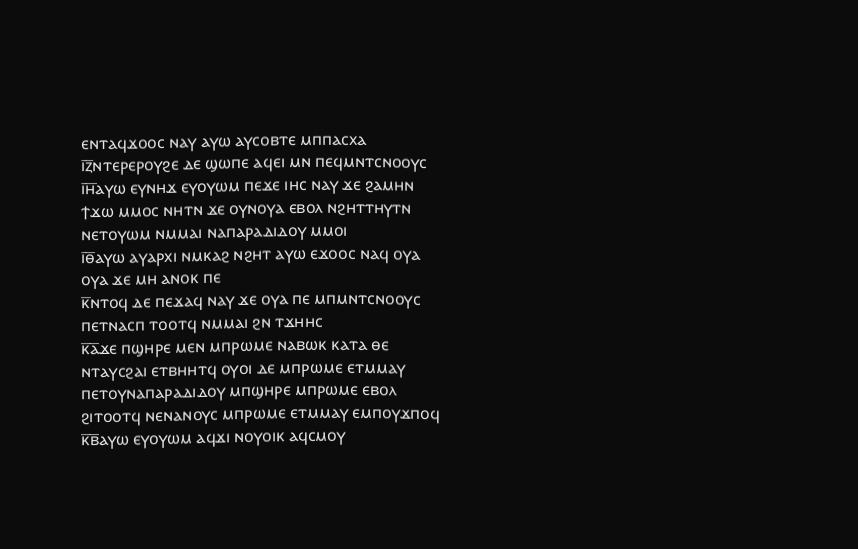ⲉⲛⲧⲁϥϫⲟⲟⲥ ⲛⲁⲩ ⲁⲩⲱ ⲁⲩⲥⲟⲃⲧⲉ ⲙⲡⲡⲁⲥⲭⲁ
ⲓ̅ⲍ̅ⲛⲧⲉⲣⲉⲣⲟⲩϩⲉ ⲇⲉ ϣⲱⲡⲉ ⲁϥⲉⲓ ⲙⲛ ⲡⲉϥⲙⲛⲧⲥⲛⲟⲟⲩⲥ
ⲓ̅ⲏ̅ⲁⲩⲱ ⲉⲩⲛⲏϫ ⲉⲩⲟⲩⲱⲙ ⲡⲉϫⲉ ⲓⲏⲥ ⲛⲁⲩ ϫⲉ ϩⲁⲙⲏⲛ ϯϫⲱ ⲙⲙⲟⲥ ⲛⲏⲧⲛ ϫⲉ ⲟⲩⲛⲟⲩⲁ ⲉⲃⲟⲗ ⲛϩⲏⲧⲧⲏⲩⲧⲛ ⲛⲉⲧⲟⲩⲱⲙ ⲛⲙⲙⲁⲓ ⲛⲁⲡⲁⲣⲁⲇⲓⲇⲟⲩ ⲙⲙⲟⲓ
ⲓ̅ⲑ̅ⲁⲩⲱ ⲁⲩⲁⲣⲭⲓ ⲛⲙⲕⲁϩ ⲛϩⲏⲧ ⲁⲩⲱ ⲉϫⲟⲟⲥ ⲛⲁϥ ⲟⲩⲁ ⲟⲩⲁ ϫⲉ ⲙⲏ ⲁⲛⲟⲕ ⲡⲉ
ⲕ̅ⲛⲧⲟϥ ⲇⲉ ⲡⲉϫⲁϥ ⲛⲁⲩ ϫⲉ ⲟⲩⲁ ⲡⲉ ⲙⲡⲙⲛⲧⲥⲛⲟⲟⲩⲥ ⲡⲉⲧⲛⲁⲥⲡ ⲧⲟⲟⲧϥ ⲛⲙⲙⲁⲓ ϩⲛ ⲧϫⲏⲏⲥ
ⲕ̅ⲁ̅ϫⲉ ⲡϣⲏⲣⲉ ⲙⲉⲛ ⲙⲡⲣⲱⲙⲉ ⲛⲁⲃⲱⲕ ⲕⲁⲧⲁ ⲑⲉ ⲛⲧⲁⲩⲥϩⲁⲓ ⲉⲧⲃⲏⲏⲧϥ ⲟⲩⲟⲓ ⲇⲉ ⲙⲡⲣⲱⲙⲉ ⲉⲧⲙⲙⲁⲩ ⲡⲉⲧⲟⲩⲛⲁⲡⲁⲣⲁⲇⲓⲇⲟⲩ ⲙⲡϣⲏⲣⲉ ⲙⲡⲣⲱⲙⲉ ⲉⲃⲟⲗ ϩⲓⲧⲟⲟⲧϥ ⲛⲉⲛⲁⲛⲟⲩⲥ ⲙⲡⲣⲱⲙⲉ ⲉⲧⲙⲙⲁⲩ ⲉⲙⲡⲟⲩϫⲡⲟϥ
ⲕ̅ⲃ̅ⲁⲩⲱ ⲉⲩⲟⲩⲱⲙ ⲁϥϫⲓ ⲛⲟⲩⲟⲓⲕ ⲁϥⲥⲙⲟⲩ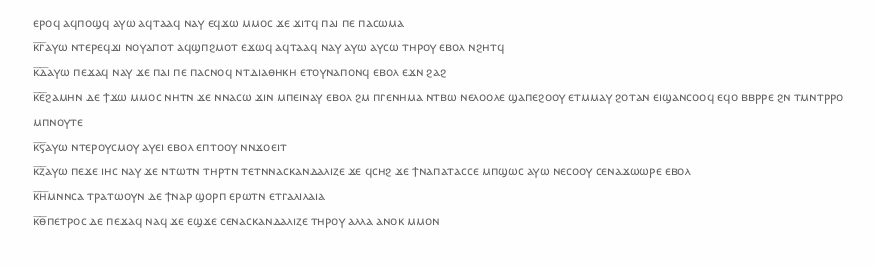ⲉⲣⲟϥ ⲁϥⲡⲟϣϥ ⲁⲩⲱ ⲁϥⲧⲁⲁϥ ⲛⲁⲩ ⲉϥϫⲱ ⲙⲙⲟⲥ ϫⲉ ϫⲓⲧϥ ⲡⲁⲓ ⲡⲉ ⲡⲁⲥⲱⲙⲁ
ⲕ̅ⲅ̅ⲁⲩⲱ ⲛⲧⲉⲣⲉϥϫⲓ ⲛⲟⲩⲁⲡⲟⲧ ⲁϥϣⲡϩⲙⲟⲧ ⲉϫⲱϥ ⲁϥⲧⲁⲁϥ ⲛⲁⲩ ⲁⲩⲱ ⲁⲩⲥⲱ ⲧⲏⲣⲟⲩ ⲉⲃⲟⲗ ⲛϩⲏⲧϥ
ⲕ̅ⲇ̅ⲁⲩⲱ ⲡⲉϫⲁϥ ⲛⲁⲩ ϫⲉ ⲡⲁⲓ ⲡⲉ ⲡⲁⲥⲛⲟϥ ⲛⲧⲇⲓⲁⲑⲏⲕⲏ ⲉⲧⲟⲩⲛⲁⲡⲟⲛϥ ⲉⲃⲟⲗ ⲉϫⲛ ϩⲁϩ
ⲕ̅ⲉ̅ϩⲁⲙⲏⲛ ⲇⲉ ϯϫⲱ ⲙⲙⲟⲥ ⲛⲏⲧⲛ ϫⲉ ⲛⲛⲁⲥⲱ ϫⲓⲛ ⲙⲡⲉⲓⲛⲁⲩ ⲉⲃⲟⲗ ϩⲙ ⲡⲅⲉⲛⲏⲙⲁ ⲛⲧⲃⲱ ⲛⲉⲗⲟⲟⲗⲉ ϣⲁⲡⲉϩⲟⲟⲩ ⲉⲧⲙⲙⲁⲩ ϩⲟⲧⲁⲛ ⲉⲓϣⲁⲛⲥⲟⲟϥ ⲉϥⲟ ⲃⲃⲣⲣⲉ ϩⲛ ⲧⲙⲛⲧⲣⲣⲟ ⲙⲡⲛⲟⲩⲧⲉ
ⲕ̅ⲋ̅ⲁⲩⲱ ⲛⲧⲉⲣⲟⲩⲥⲙⲟⲩ ⲁⲩⲉⲓ ⲉⲃⲟⲗ ⲉⲡⲧⲟⲟⲩ ⲛⲛϫⲟⲉⲓⲧ
ⲕ̅ⲍ̅ⲁⲩⲱ ⲡⲉϫⲉ ⲓⲏⲥ ⲛⲁⲩ ϫⲉ ⲛⲧⲱⲧⲛ ⲧⲏⲣⲧⲛ ⲧⲉⲧⲛⲛⲁⲥⲕⲁⲛⲇⲁⲗⲓⲍⲉ ϫⲉ ϥⲥⲏϩ ϫⲉ ϯⲛⲁⲡⲁⲧⲁⲥⲥⲉ ⲙⲡϣⲱⲥ ⲁⲩⲱ ⲛⲉⲥⲟⲟⲩ ⲥⲉⲛⲁϫⲱⲱⲣⲉ ⲉⲃⲟⲗ
ⲕ̅ⲏ̅ⲙⲛⲛⲥⲁ ⲧⲣⲁⲧⲱⲟⲩⲛ ⲇⲉ ϯⲛⲁⲣ ϣⲟⲣⲡ ⲉⲣⲱⲧⲛ ⲉⲧⲅⲁⲗⲓⲗⲁⲓⲁ
ⲕ̅ⲑ̅ⲡⲉⲧⲣⲟⲥ ⲇⲉ ⲡⲉϫⲁϥ ⲛⲁϥ ϫⲉ ⲉϣϫⲉ ⲥⲉⲛⲁⲥⲕⲁⲛⲇⲁⲗⲓⲍⲉ ⲧⲏⲣⲟⲩ ⲁⲗⲗⲁ ⲁⲛⲟⲕ ⲙⲙⲟⲛ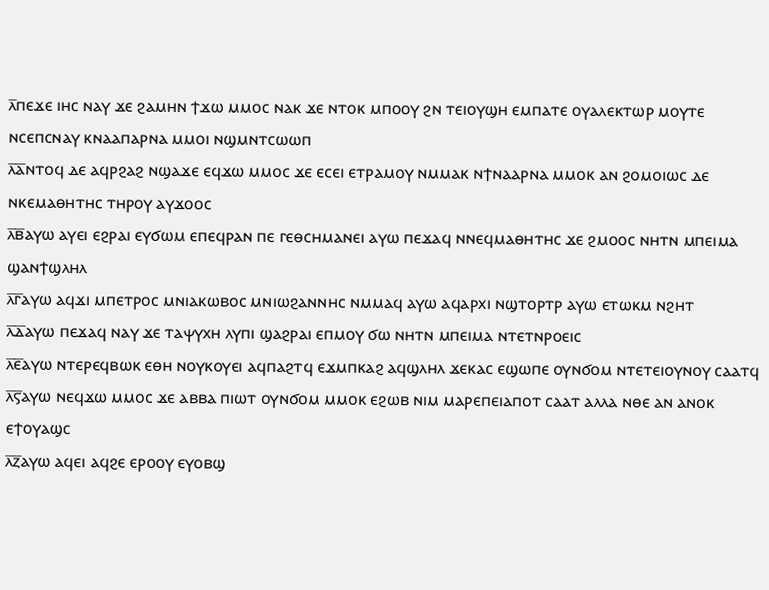ⲗ̅ⲡⲉϫⲉ ⲓⲏⲥ ⲛⲁⲩ ϫⲉ ϩⲁⲙⲏⲛ ϯϫⲱ ⲙⲙⲟⲥ ⲛⲁⲕ ϫⲉ ⲛⲧⲟⲕ ⲙⲡⲟⲟⲩ ϩⲛ ⲧⲉⲓⲟⲩϣⲏ ⲉⲙⲡⲁⲧⲉ ⲟⲩⲁⲗⲉⲕⲧⲱⲣ ⲙⲟⲩⲧⲉ ⲛⲥⲉⲡⲥⲛⲁⲩ ⲕⲛⲁⲁⲡⲁⲣⲛⲁ ⲙⲙⲟⲓ ⲛϣⲙⲛⲧⲥⲱⲱⲡ
ⲗ̅ⲁ̅ⲛⲧⲟϥ ⲇⲉ ⲁϥⲣϩⲁϩ ⲛϣⲁϫⲉ ⲉϥϫⲱ ⲙⲙⲟⲥ ϫⲉ ⲉⲥⲉⲓ ⲉⲧⲣⲁⲙⲟⲩ ⲛⲙⲙⲁⲕ ⲛϯⲛⲁⲁⲣⲛⲁ ⲙⲙⲟⲕ ⲁⲛ ϩⲟⲙⲟⲓⲱⲥ ⲇⲉ ⲛⲕⲉⲙⲁⲑⲏⲧⲏⲥ ⲧⲏⲣⲟⲩ ⲁⲩϫⲟⲟⲥ
ⲗ̅ⲃ̅ⲁⲩⲱ ⲁⲩⲉⲓ ⲉϩⲣⲁⲓ ⲉⲩϭⲱⲙ ⲉⲡⲉϥⲣⲁⲛ ⲡⲉ ⲅⲉⲑⲥⲏⲙⲁⲛⲉⲓ ⲁⲩⲱ ⲡⲉϫⲁϥ ⲛⲛⲉϥⲙⲁⲑⲏⲧⲏⲥ ϫⲉ ϩⲙⲟⲟⲥ ⲛⲏⲧⲛ ⲙⲡⲉⲓⲙⲁ ϣⲁⲛϯϣⲗⲏⲗ
ⲗ̅ⲅ̅ⲁⲩⲱ ⲁϥϫⲓ ⲙⲡⲉⲧⲣⲟⲥ ⲙⲛⲓⲁⲕⲱⲃⲟⲥ ⲙⲛⲓⲱϩⲁⲛⲛⲏⲥ ⲛⲙⲙⲁϥ ⲁⲩⲱ ⲁϥⲁⲣⲭⲓ ⲛϣⲧⲟⲣⲧⲣ ⲁⲩⲱ ⲉⲧⲱⲕⲙ ⲛϩⲏⲧ
ⲗ̅ⲇ̅ⲁⲩⲱ ⲡⲉϫⲁϥ ⲛⲁⲩ ϫⲉ ⲧⲁⲯⲩⲭⲏ ⲗⲩⲡⲓ ϣⲁϩⲣⲁⲓ ⲉⲡⲙⲟⲩ ϭⲱ ⲛⲏⲧⲛ ⲙⲡⲉⲓⲙⲁ ⲛⲧⲉⲧⲛⲣⲟⲉⲓⲥ
ⲗ̅ⲉ̅ⲁⲩⲱ ⲛⲧⲉⲣⲉϥⲃⲱⲕ ⲉⲑⲏ ⲛⲟⲩⲕⲟⲩⲉⲓ ⲁϥⲡⲁϩⲧϥ ⲉϫⲙⲡⲕⲁϩ ⲁϥϣⲗⲏⲗ ϫⲉⲕⲁⲥ ⲉϣⲱⲡⲉ ⲟⲩⲛϭⲟⲙ ⲛⲧⲉⲧⲉⲓⲟⲩⲛⲟⲩ ⲥⲁⲁⲧϥ
ⲗ̅ⲋ̅ⲁⲩⲱ ⲛⲉϥϫⲱ ⲙⲙⲟⲥ ϫⲉ ⲁⲃⲃⲁ ⲡⲓⲱⲧ ⲟⲩⲛϭⲟⲙ ⲙⲙⲟⲕ ⲉϩⲱⲃ ⲛⲓⲙ ⲙⲁⲣⲉⲡⲉⲓⲁⲡⲟⲧ ⲥⲁⲁⲧ ⲁⲗⲗⲁ ⲛⲑⲉ ⲁⲛ ⲁⲛⲟⲕ ⲉϯⲟⲩⲁϣⲥ
ⲗ̅ⲍ̅ⲁⲩⲱ ⲁϥⲉⲓ ⲁϥϩⲉ ⲉⲣⲟⲟⲩ ⲉⲩⲟⲃϣ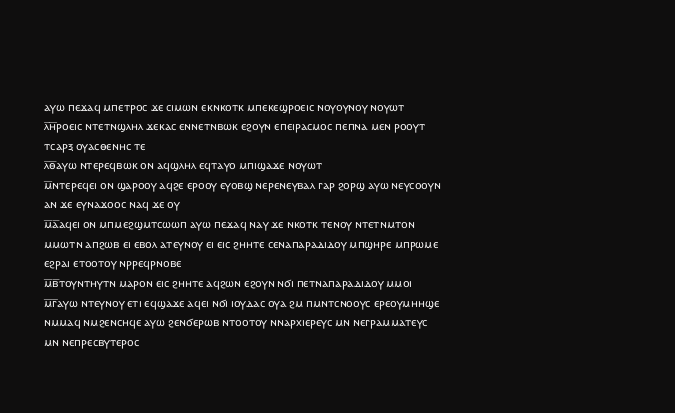ⲁⲩⲱ ⲡⲉϫⲁϥ ⲙⲡⲉⲧⲣⲟⲥ ϫⲉ ⲥⲓⲙⲱⲛ ⲉⲕⲛⲕⲟⲧⲕ ⲙⲡⲉⲕⲉϣⲣⲟⲉⲓⲥ ⲛⲟⲩⲟⲩⲛⲟⲩ ⲛⲟⲩⲱⲧ
ⲗ̅ⲏ̅ⲣⲟⲉⲓⲥ ⲛⲧⲉⲧⲛϣⲗⲏⲗ ϫⲉⲕⲁⲥ ⲉⲛⲛⲉⲧⲛⲃⲱⲕ ⲉϩⲟⲩⲛ ⲉⲡⲉⲓⲣⲁⲥⲙⲟⲥ ⲡⲉⲡⲛⲁ ⲙⲉⲛ ⲣⲟⲟⲩⲧ ⲧⲥⲁⲣⲝ ⲟⲩⲁⲥⲑⲉⲛⲏⲥ ⲧⲉ
ⲗ̅ⲑ̅ⲁⲩⲱ ⲛⲧⲉⲣⲉϥⲃⲱⲕ ⲟⲛ ⲁϥϣⲗⲏⲗ ⲉϥⲧⲁⲩⲟ ⲙⲡⲓϣⲁϫⲉ ⲛⲟⲩⲱⲧ
ⲙ̅ⲛⲧⲉⲣⲉϥⲉⲓ ⲟⲛ ϣⲁⲣⲟⲟⲩ ⲁϥϩⲉ ⲉⲣⲟⲟⲩ ⲉⲩⲟⲃϣ ⲛⲉⲣⲉⲛⲉⲩⲃⲁⲗ ⲅⲁⲣ ϩⲟⲣϣ ⲁⲩⲱ ⲛⲉⲩⲥⲟⲟⲩⲛ ⲁⲛ ϫⲉ ⲉⲩⲛⲁϫⲟⲟⲥ ⲛⲁϥ ϫⲉ ⲟⲩ
ⲙ̅ⲁ̅ⲁϥⲉⲓ ⲟⲛ ⲙⲡⲙⲉϩϣⲙⲧⲥⲱⲱⲡ ⲁⲩⲱ ⲡⲉϫⲁϥ ⲛⲁⲩ ϫⲉ ⲛⲕⲟⲧⲕ ⲧⲉⲛⲟⲩ ⲛⲧⲉⲧⲛⲙⲧⲟⲛ ⲙⲙⲱⲧⲛ ⲁⲡϩⲱⲃ ⲉⲓ ⲉⲃⲟⲗ ⲁⲧⲉⲩⲛⲟⲩ ⲉⲓ ⲉⲓⲥ ϩⲏⲏⲧⲉ ⲥⲉⲛⲁⲡⲁⲣⲁⲇⲓⲇⲟⲩ ⲙⲡϣⲏⲣⲉ ⲙⲡⲣⲱⲙⲉ ⲉϩⲣⲁⲓ ⲉⲧⲟⲟⲧⲟⲩ ⲛⲣⲣⲉϥⲣⲛⲟⲃⲉ
ⲙ̅ⲃ̅ⲧⲟⲩⲛⲧⲏⲩⲧⲛ ⲙⲁⲣⲟⲛ ⲉⲓⲥ ϩⲏⲏⲧⲉ ⲁϥϩⲱⲛ ⲉϩⲟⲩⲛ ⲛϭⲓ ⲡⲉⲧⲛⲁⲡⲁⲣⲁⲇⲓⲇⲟⲩ ⲙⲙⲟⲓ
ⲙ̅ⲅ̅ⲁⲩⲱ ⲛⲧⲉⲩⲛⲟⲩ ⲉⲧⲓ ⲉϥϣⲁϫⲉ ⲁϥⲉⲓ ⲛϭⲓ ⲓⲟⲩⲇⲁⲥ ⲟⲩⲁ ϩⲙ ⲡⲙⲛⲧⲥⲛⲟⲟⲩⲥ ⲉⲣⲉⲟⲩⲙⲏⲏϣⲉ ⲛⲙⲙⲁϥ ⲛⲙϩⲉⲛⲥⲏϥⲉ ⲁⲩⲱ ϩⲉⲛϭⲉⲣⲱⲃ ⲛⲧⲟⲟⲧⲟⲩ ⲛⲛⲁⲣⲭⲓⲉⲣⲉⲩⲥ ⲙⲛ ⲛⲉⲅⲣⲁⲙⲙⲁⲧⲉⲩⲥ ⲙⲛ ⲛⲉⲡⲣⲉⲥⲃⲩⲧⲉⲣⲟⲥ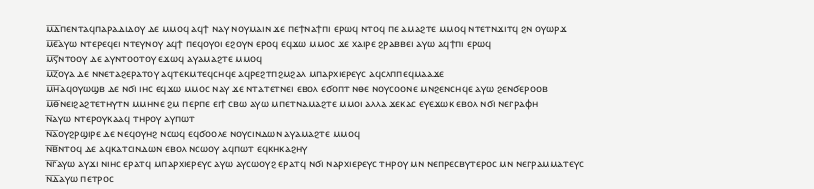ⲙ̅ⲇ̅ⲡⲉⲛⲧⲁϥⲡⲁⲣⲁⲇⲓⲇⲟⲩ ⲇⲉ ⲙⲙⲟϥ ⲁϥϯ ⲛⲁⲩ ⲛⲟⲩⲙⲁⲓⲛ ϫⲉ ⲡⲉϯⲛⲁϯⲡⲓ ⲉⲣⲱϥ ⲛⲧⲟϥ ⲡⲉ ⲁⲙⲁϩⲧⲉ ⲙⲙⲟϥ ⲛⲧⲉⲧⲛϫⲓⲧϥ ϩⲛ ⲟⲩⲱⲣϫ
ⲙ̅ⲉ̅ⲁⲩⲱ ⲛⲧⲉⲣⲉϥⲉⲓ ⲛⲧⲉⲩⲛⲟⲩ ⲁϥϯ ⲡⲉϥⲟⲩⲟⲓ ⲉϩⲟⲩⲛ ⲉⲣⲟϥ ⲉϥϫⲱ ⲙⲙⲟⲥ ϫⲉ ⲭⲁⲓⲣⲉ ϩⲣⲁⲃⲃⲉⲓ ⲁⲩⲱ ⲁϥϯⲡⲓ ⲉⲣⲱϥ
ⲙ̅ⲋ̅ⲛⲧⲟⲟⲩ ⲇⲉ ⲁⲩⲛⲧⲟⲟⲧⲟⲩ ⲉϫⲱϥ ⲁⲩⲁⲙⲁϩⲧⲉ ⲙⲙⲟϥ
ⲙ̅ⲍ̅ⲟⲩⲁ ⲇⲉ ⲛⲛⲉⲧⲁϩⲉⲣⲁⲧⲟⲩ ⲁϥⲧⲉⲕⲙⲧⲉϥⲥⲏϥⲉ ⲁϥⲣⲉϩⲧⲡϩⲙϩⲁⲗ ⲙⲡⲁⲣⲭⲓⲉⲣⲉⲩⲥ ⲁϥⲥⲗⲡⲡⲉϥⲙⲁⲁϫⲉ
ⲙ̅ⲏ̅ⲁϥⲟⲩⲱϣⲃ ⲇⲉ ⲛϭⲓ ⲓⲏⲥ ⲉϥϫⲱ ⲙⲙⲟⲥ ⲛⲁⲩ ϫⲉ ⲛⲧⲁⲧⲉⲧⲛⲉⲓ ⲉⲃⲟⲗ ⲉϭⲟⲡⲧ ⲛⲑⲉ ⲛⲟⲩⲥⲟⲟⲛⲉ ⲙⲛϩⲉⲛⲥⲏϥⲉ ⲁⲩⲱ ϩⲉⲛϭⲉⲣⲟⲟⲃ
ⲙ̅ⲑ̅ⲛⲉⲓϩⲁϩⲧⲉⲧⲏⲩⲧⲛ ⲙⲙⲏⲛⲉ ϩⲙ ⲡⲉⲣⲡⲉ ⲉⲓϯ ⲥⲃⲱ ⲁⲩⲱ ⲙⲡⲉⲧⲛⲁⲙⲁϩⲧⲉ ⲙⲙⲟⲓ ⲁⲗⲗⲁ ϫⲉⲕⲁⲥ ⲉⲩⲉϫⲱⲕ ⲉⲃⲟⲗ ⲛϭⲓ ⲛⲉⲅⲣⲁⲫⲏ
ⲛ̅ⲁⲩⲱ ⲛⲧⲉⲣⲟⲩⲕⲁⲁϥ ⲧⲏⲣⲟⲩ ⲁⲩⲡⲱⲧ
ⲛ̅ⲁ̅ⲟⲩϩⲣϣⲓⲣⲉ ⲇⲉ ⲛⲉϥⲟⲩⲏϩ ⲛⲥⲱϥ ⲉϥϭⲟⲟⲗⲉ ⲛⲟⲩⲥⲓⲛⲇⲱⲛ ⲁⲩⲁⲙⲁϩⲧⲉ ⲙⲙⲟϥ
ⲛ̅ⲃ̅ⲛⲧⲟϥ ⲇⲉ ⲁϥⲕⲁⲧⲥⲓⲛⲇⲱⲛ ⲉⲃⲟⲗ ⲛⲥⲱⲟⲩ ⲁϥⲡⲱⲧ ⲉϥⲕⲏⲕⲁϩⲏⲩ
ⲛ̅ⲅ̅ⲁⲩⲱ ⲁⲩϫⲓ ⲛⲓⲏⲥ ⲉⲣⲁⲧϥ ⲙⲡⲁⲣⲭⲓⲉⲣⲉⲩⲥ ⲁⲩⲱ ⲁⲩⲥⲱⲟⲩϩ ⲉⲣⲁⲧϥ ⲛϭⲓ ⲛⲁⲣⲭⲓⲉⲣⲉⲩⲥ ⲧⲏⲣⲟⲩ ⲙⲛ ⲛⲉⲡⲣⲉⲥⲃⲩⲧⲉⲣⲟⲥ ⲙⲛ ⲛⲉⲅⲣⲁⲙⲙⲁⲧⲉⲩⲥ
ⲛ̅ⲇ̅ⲁⲩⲱ ⲡⲉⲧⲣⲟⲥ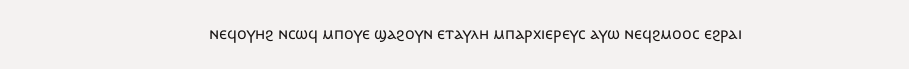ⲛⲉϥⲟⲩⲏϩ ⲛⲥⲱϥ ⲙⲡⲟⲩⲉ ϣⲁϩⲟⲩⲛ ⲉⲧⲁⲩⲗⲏ ⲙⲡⲁⲣⲭⲓⲉⲣⲉⲩⲥ ⲁⲩⲱ ⲛⲉϥϩⲙⲟⲟⲥ ⲉϩⲣⲁⲓ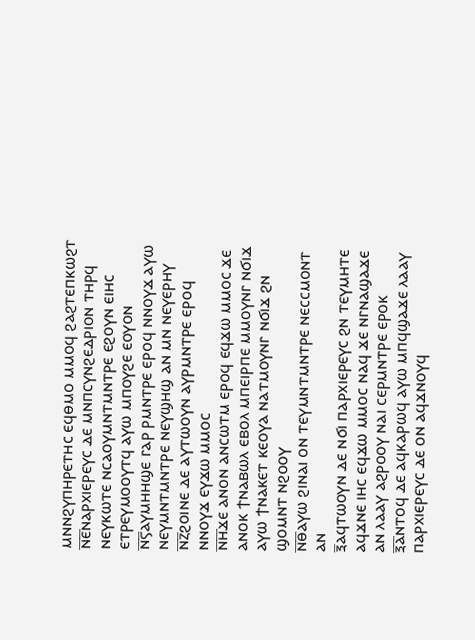ⲙⲛⲛϩⲩⲡⲏⲣⲉⲧⲏⲥ ⲉϥⲑⲙⲟ ⲙⲙⲟϥ ϩⲁϩⲧⲉⲡⲕⲱϩⲧ
ⲛ̅ⲉ̅ⲛⲁⲣⲭⲓⲉⲣⲉⲩⲥ ⲇⲉ ⲙⲛⲡⲥⲩⲛϩⲉⲇⲣⲓⲟⲛ ⲧⲏⲣϥ ⲛⲉⲩⲕⲱⲧⲉ ⲛⲥⲁⲟⲩⲙⲛⲧⲙⲛⲧⲣⲉ ⲉϩⲟⲩⲛ ⲉⲓⲏⲥ ⲉⲧⲣⲉⲩⲙⲟⲟⲩⲧϥ ⲁⲩⲱ ⲙⲡⲟⲩϩⲉ ⲉⲟⲩⲟⲛ
ⲛ̅ⲋ̅ⲁⲩⲙⲏⲏϣⲉ ⲅⲁⲣ ⲣⲙⲛⲧⲣⲉ ⲉⲣⲟϥ ⲛⲛⲟⲩϫ ⲁⲩⲱ ⲛⲉⲩⲙⲛⲧⲙⲛⲧⲣⲉ ⲛⲉⲩϣⲏϣ ⲁⲛ ⲙⲛ ⲛⲉⲩⲉⲣⲏⲩ
ⲛ̅ⲍ̅ϩⲟⲓⲛⲉ ⲇⲉ ⲁⲩⲧⲱⲟⲩⲛ ⲁⲩⲣⲙⲛⲧⲣⲉ ⲉⲣⲟϥ ⲛⲛⲟⲩϫ ⲉⲩϫⲱ ⲙⲙⲟⲥ
ⲛ̅ⲏ̅ϫⲉ ⲁⲛⲟⲛ ⲁⲛⲥⲱⲧⲙ ⲉⲣⲟϥ ⲉϥϫⲱ ⲙⲙⲟⲥ ϫⲉ ⲁⲛⲟⲕ ϯⲛⲁⲃⲱⲗ ⲉⲃⲟⲗ ⲙⲡⲉⲓⲣⲡⲉ ⲙⲙⲟⲩⲛⲅ ⲛϭⲓϫ ⲁⲩⲱ ϯⲛⲁⲕⲉⲧ ⲕⲉⲟⲩⲁ ⲛⲁⲧⲙⲟⲩⲛⲅ ⲛϭⲓϫ ϩⲛ ϣⲟⲙⲛⲧ ⲛϩⲟⲟⲩ
ⲛ̅ⲑ̅ⲁⲩⲱ ϩⲓⲛⲁⲓ ⲟⲛ ⲧⲉⲩⲙⲛⲧⲙⲛⲧⲣⲉ ⲛⲉⲥⲥⲙⲟⲛⲧ ⲁⲛ
ⲝ̅ⲁϥⲧⲱⲟⲩⲛ ⲇⲉ ⲛϭⲓ ⲡⲁⲣⲭⲓⲉⲣⲉⲩⲥ ϩⲛ ⲧⲉⲩⲙⲏⲧⲉ ⲁϥϫⲛⲉ ⲓⲏⲥ ⲉϥϫⲱ ⲙⲙⲟⲥ ⲛⲁϥ ϫⲉ ⲛⲅⲛⲁϣⲁϫⲉ ⲁⲛ ⲗⲁⲁⲩ ⲁϩⲣⲟⲟⲩ ⲛⲁⲓ ⲥⲉⲣⲙⲛⲧⲣⲉ ⲉⲣⲟⲕ
ⲝ̅ⲁ̅ⲛⲧⲟϥ ⲇⲉ ⲁϥⲕⲁⲣⲱϥ ⲁⲩⲱ ⲙⲡϥϣⲁϫⲉ ⲗⲁⲁⲩ ⲡⲁⲣⲭⲓⲉⲣⲉⲩⲥ ⲇⲉ ⲟⲛ ⲁϥϫⲛⲟⲩϥ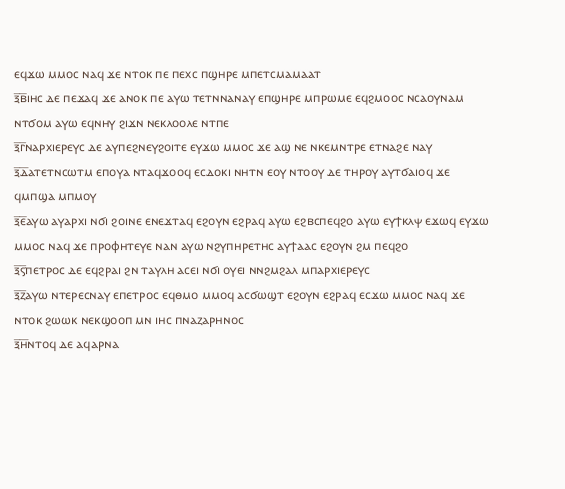ⲉϥϫⲱ ⲙⲙⲟⲥ ⲛⲁϥ ϫⲉ ⲛⲧⲟⲕ ⲡⲉ ⲡⲉⲭⲥ ⲡϣⲏⲣⲉ ⲙⲡⲉⲧⲥⲙⲁⲙⲁⲁⲧ
ⲝ̅ⲃ̅ⲓⲏⲥ ⲇⲉ ⲡⲉϫⲁϥ ϫⲉ ⲁⲛⲟⲕ ⲡⲉ ⲁⲩⲱ ⲧⲉⲧⲛⲛⲁⲛⲁⲩ ⲉⲡϣⲏⲣⲉ ⲙⲡⲣⲱⲙⲉ ⲉϥϩⲙⲟⲟⲥ ⲛⲥⲁⲟⲩⲛⲁⲙ ⲛⲧϭⲟⲙ ⲁⲩⲱ ⲉϥⲛⲏⲩ ϩⲓϫⲛ ⲛⲉⲕⲗⲟⲟⲗⲉ ⲛⲧⲡⲉ
ⲝ̅ⲅ̅ⲛⲁⲣⲭⲓⲉⲣⲉⲩⲥ ⲇⲉ ⲁⲩⲡⲉϩⲛⲉⲩϩⲟⲓⲧⲉ ⲉⲩϫⲱ ⲙⲙⲟⲥ ϫⲉ ⲁϣ ⲛⲉ ⲛⲕⲉⲙⲛⲧⲣⲉ ⲉⲧⲛⲁϩⲉ ⲛⲁⲩ
ⲝ̅ⲇ̅ⲁⲧⲉⲧⲛⲥⲱⲧⲙ ⲉⲡⲟⲩⲁ ⲛⲧⲁϥϫⲟⲟϥ ⲉⲥⲇⲟⲕⲓ ⲛⲏⲧⲛ ⲉⲟⲩ ⲛⲧⲟⲟⲩ ⲇⲉ ⲧⲏⲣⲟⲩ ⲁⲩⲧϭⲁⲓⲟϥ ϫⲉ ϥⲙⲡϣⲁ ⲙⲡⲙⲟⲩ
ⲝ̅ⲉ̅ⲁⲩⲱ ⲁⲩⲁⲣⲭⲓ ⲛϭⲓ ϩⲟⲓⲛⲉ ⲉⲛⲉϫⲧⲁϥ ⲉϩⲟⲩⲛ ⲉϩⲣⲁϥ ⲁⲩⲱ ⲉϩⲃⲥⲡⲉϥϩⲟ ⲁⲩⲱ ⲉⲩϯⲕⲗⲯ ⲉϫⲱϥ ⲉⲩϫⲱ ⲙⲙⲟⲥ ⲛⲁϥ ϫⲉ ⲡⲣⲟⲫⲏⲧⲉⲩⲉ ⲛⲁⲛ ⲁⲩⲱ ⲛϩⲩⲡⲏⲣⲉⲧⲏⲥ ⲁⲩϯⲁⲁⲥ ⲉϩⲟⲩⲛ ϩⲙ ⲡⲉϥϩⲟ
ⲝ̅ⲋ̅ⲡⲉⲧⲣⲟⲥ ⲇⲉ ⲉϥϩⲣⲁⲓ ϩⲛ ⲧⲁⲩⲗⲏ ⲁⲥⲉⲓ ⲛϭⲓ ⲟⲩⲉⲓ ⲛⲛϩⲙϩⲁⲗ ⲙⲡⲁⲣⲭⲓⲉⲣⲉⲩⲥ
ⲝ̅ⲍ̅ⲁⲩⲱ ⲛⲧⲉⲣⲉⲥⲛⲁⲩ ⲉⲡⲉⲧⲣⲟⲥ ⲉϥⲑⲙⲟ ⲙⲙⲟϥ ⲁⲥϭⲱϣⲧ ⲉϩⲟⲩⲛ ⲉϩⲣⲁϥ ⲉⲥϫⲱ ⲙⲙⲟⲥ ⲛⲁϥ ϫⲉ ⲛⲧⲟⲕ ϩⲱⲱⲕ ⲛⲉⲕϣⲟⲟⲡ ⲙⲛ ⲓⲏⲥ ⲡⲛⲁⲍⲁⲣⲏⲛⲟⲥ
ⲝ̅ⲏ̅ⲛⲧⲟϥ ⲇⲉ ⲁϥⲁⲣⲛⲁ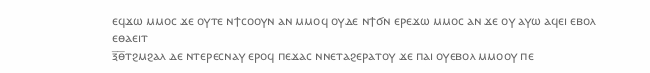ⲉϥϫⲱ ⲙⲙⲟⲥ ϫⲉ ⲟⲩⲧⲉ ⲛϯⲥⲟⲟⲩⲛ ⲁⲛ ⲙⲙⲟϥ ⲟⲩⲇⲉ ⲛϯϭⲛ ⲉⲣⲉϫⲱ ⲙⲙⲟⲥ ⲁⲛ ϫⲉ ⲟⲩ ⲁⲩⲱ ⲁϥⲉⲓ ⲉⲃⲟⲗ ⲉⲑⲁⲉⲓⲧ
ⲝ̅ⲑ̅ⲧϩⲙϩⲁⲗ ⲇⲉ ⲛⲧⲉⲣⲉⲥⲛⲁⲩ ⲉⲣⲟϥ ⲡⲉϫⲁⲥ ⲛⲛⲉⲧⲁϩⲉⲣⲁⲧⲟⲩ ϫⲉ ⲡⲁⲓ ⲟⲩⲉⲃⲟⲗ ⲙⲙⲟⲟⲩ ⲡⲉ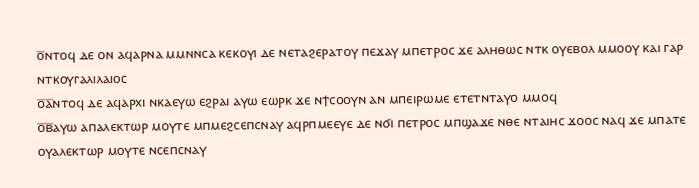ⲟ̅ⲛⲧⲟϥ ⲇⲉ ⲟⲛ ⲁϥⲁⲣⲛⲁ ⲙⲙⲛⲛⲥⲁ ⲕⲉⲕⲟⲩⲓ ⲇⲉ ⲛⲉⲧⲁϩⲉⲣⲁⲧⲟⲩ ⲡⲉϫⲁⲩ ⲙⲡⲉⲧⲣⲟⲥ ϫⲉ ⲁⲗⲏⲑⲱⲥ ⲛⲧⲕ ⲟⲩⲉⲃⲟⲗ ⲙⲙⲟⲟⲩ ⲕⲁⲓ ⲅⲁⲣ ⲛⲧⲕⲟⲩⲅⲁⲗⲓⲗⲁⲓⲟⲥ
ⲟ̅ⲁ̅ⲛⲧⲟϥ ⲇⲉ ⲁϥⲁⲣⲭⲓ ⲛⲕⲁⲉⲩⲱ ⲉϩⲣⲁⲓ ⲁⲩⲱ ⲉⲱⲣⲕ ϫⲉ ⲛϯⲥⲟⲟⲩⲛ ⲁⲛ ⲙⲡⲉⲓⲣⲱⲙⲉ ⲉⲧⲉⲧⲛⲧⲁⲩⲟ ⲙⲙⲟϥ
ⲟ̅ⲃ̅ⲁⲩⲱ ⲁⲡⲁⲗⲉⲕⲧⲱⲣ ⲙⲟⲩⲧⲉ ⲙⲡⲙⲉϩⲥⲉⲡⲥⲛⲁⲩ ⲁϥⲣⲡⲙⲉⲉⲩⲉ ⲇⲉ ⲛϭⲓ ⲡⲉⲧⲣⲟⲥ ⲙⲡϣⲁϫⲉ ⲛⲑⲉ ⲛⲧⲁⲓⲏⲥ ϫⲟⲟⲥ ⲛⲁϥ ϫⲉ ⲙⲡⲁⲧⲉ ⲟⲩⲁⲗⲉⲕⲧⲱⲣ ⲙⲟⲩⲧⲉ ⲛⲥⲉⲡⲥⲛⲁⲩ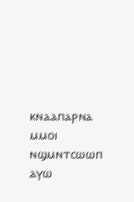ⲕⲛⲁⲁⲡⲁⲣⲛⲁ ⲙⲙⲟⲓ ⲛϣⲙⲛⲧⲥⲱⲱⲡ ⲁⲩⲱ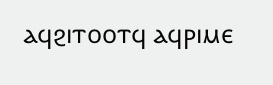ⲁϥϩⲓⲧⲟⲟⲧϥ ⲁϥⲣⲓⲙⲉ